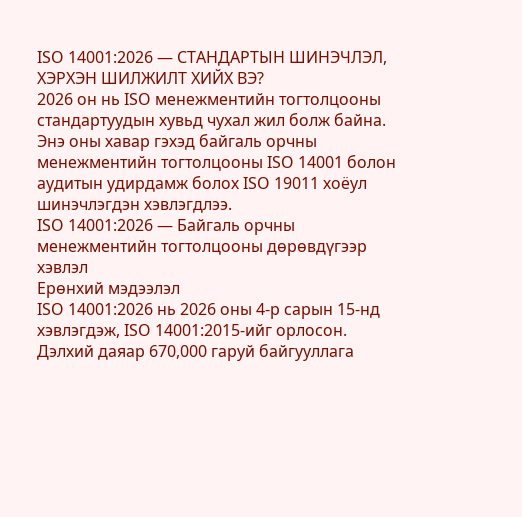ISO 14001:2026 — СТАНДАРТЫН ШИНЭЧЛЭЛ, ХЭРХЭН ШИЛЖИЛТ ХИЙХ ВЭ?
2026 он нь ISO менежментийн тогтолцооны стандартуудын хувьд чухал жил болж байна.
Энэ оны хавар гэхэд байгаль орчны менежментийн тогтолцооны ISO 14001 болон аудитын удирдамж болох ISO 19011 хоёул шинэчлэгдэн хэвлэгдлээ.
ISO 14001:2026 — Байгаль орчны менежментийн тогтолцооны дөрөвдүгээр хэвлэл
Ерөнхий мэдээлэл
ISO 14001:2026 нь 2026 оны 4-р сарын 15-нд хэвлэгдэж, ISO 14001:2015-ийг орлосон. Дэлхий даяар 670,000 гаруй байгууллага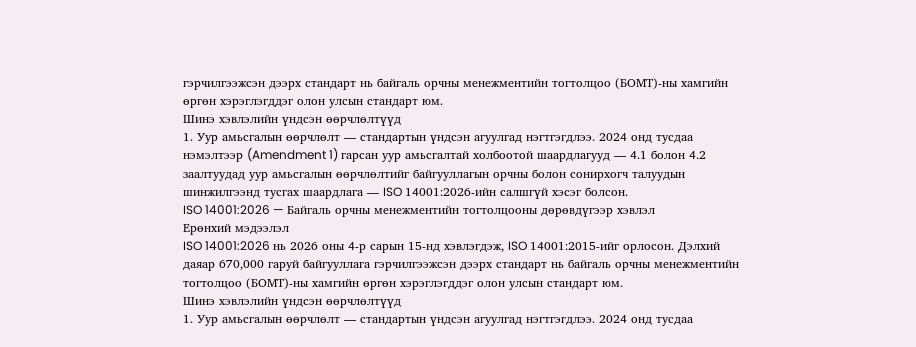гэрчилгээжсэн дээрх стандарт нь байгаль орчны менежментийн тогтолцоо (БОМТ)-ны хамгийн өргөн хэрэглэгддэг олон улсын стандарт юм.
Шинэ хэвлэлийн үндсэн өөрчлөлтүүд
1. Уур амьсгалын өөрчлөлт — стандартын үндсэн агуулгад нэгтгэгдлээ. 2024 онд тусдаа нэмэлтээр (Amendment 1) гарсан уур амьсгалтай холбоотой шаардлагууд — 4.1 болон 4.2 заалтуудад уур амьсгалын өөрчлөлтийг байгууллагын орчны болон сонирхогч талуудын шинжилгээнд тусгах шаардлага — ISO 14001:2026-ийн салшгүй хэсэг болсон.
ISO 14001:2026 — Байгаль орчны менежментийн тогтолцооны дөрөвдүгээр хэвлэл
Ерөнхий мэдээлэл
ISO 14001:2026 нь 2026 оны 4-р сарын 15-нд хэвлэгдэж, ISO 14001:2015-ийг орлосон. Дэлхий даяар 670,000 гаруй байгууллага гэрчилгээжсэн дээрх стандарт нь байгаль орчны менежментийн тогтолцоо (БОМТ)-ны хамгийн өргөн хэрэглэгддэг олон улсын стандарт юм.
Шинэ хэвлэлийн үндсэн өөрчлөлтүүд
1. Уур амьсгалын өөрчлөлт — стандартын үндсэн агуулгад нэгтгэгдлээ. 2024 онд тусдаа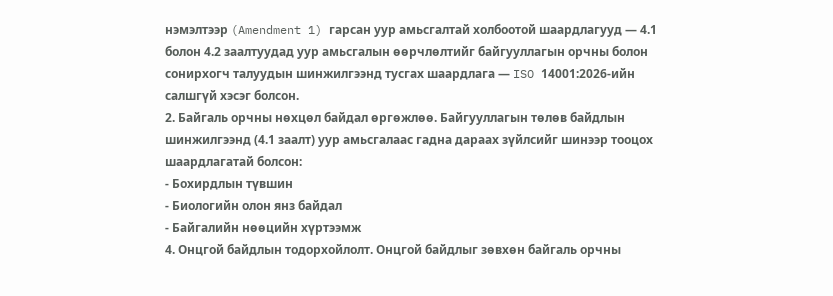нэмэлтээр (Amendment 1) гарсан уур амьсгалтай холбоотой шаардлагууд — 4.1 болон 4.2 заалтуудад уур амьсгалын өөрчлөлтийг байгууллагын орчны болон сонирхогч талуудын шинжилгээнд тусгах шаардлага — ISO 14001:2026-ийн салшгүй хэсэг болсон.
2. Байгаль орчны нөхцөл байдал өргөжлөө. Байгууллагын төлөв байдлын шинжилгээнд (4.1 заалт) уур амьсгалаас гадна дараах зүйлсийг шинээр тооцох шаардлагатай болсон:
- Бохирдлын түвшин
- Биологийн олон янз байдал
- Байгалийн нөөцийн хүртээмж
4. Онцгой байдлын тодорхойлолт. Онцгой байдлыг зөвхөн байгаль орчны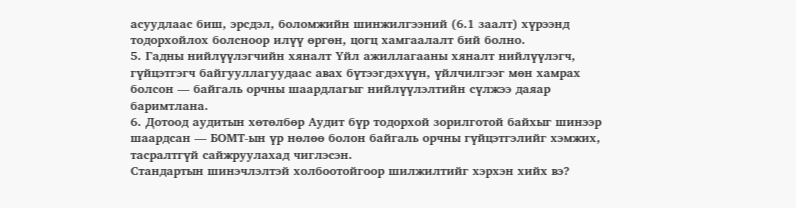асуудлаас биш, эрсдэл, боломжийн шинжилгээний (6.1 заалт) хүрээнд тодорхойлох болсноор илүү өргөн, цогц хамгаалалт бий болно.
5. Гадны нийлүүлэгчийн хяналт Үйл ажиллагааны хяналт нийлүүлэгч, гүйцэтгэгч байгууллагуудаас авах бүтээгдэхүүн, үйлчилгээг мөн хамрах болсон — байгаль орчны шаардлагыг нийлүүлэлтийн сүлжээ даяар баримтлана.
6. Дотоод аудитын хөтөлбөр Аудит бүр тодорхой зорилготой байхыг шинээр шаардсан — БОМТ-ын үр нөлөө болон байгаль орчны гүйцэтгэлийг хэмжих, тасралтгүй сайжруулахад чиглэсэн.
Стандартын шинэчлэлтэй холбоотойгоор шилжилтийг хэрхэн хийх вэ?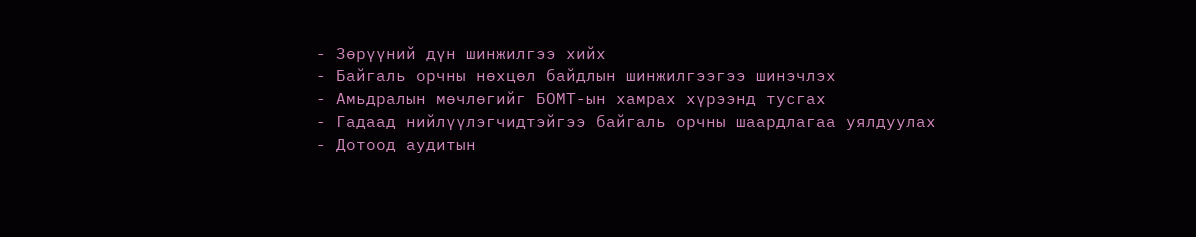- Зөрүүний дүн шинжилгээ хийх
- Байгаль орчны нөхцөл байдлын шинжилгээгээ шинэчлэх
- Амьдралын мөчлөгийг БОМТ-ын хамрах хүрээнд тусгах
- Гадаад нийлүүлэгчидтэйгээ байгаль орчны шаардлагаа уялдуулах
- Дотоод аудитын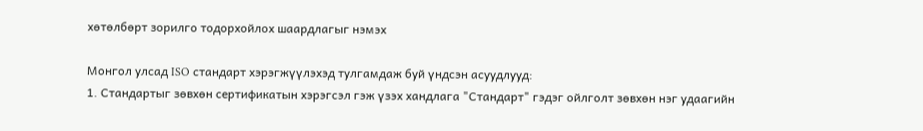хөтөлбөрт зорилго тодорхойлох шаардлагыг нэмэх

Монгол улсад ISO стандарт хэрэгжүүлэхэд тулгамдаж буй үндсэн асуудлууд:
1. Стандартыг зөвхөн сертификатын хэрэгсэл гэж үзэх хандлага "Стандарт" гэдэг ойлголт зөвхөн нэг удаагийн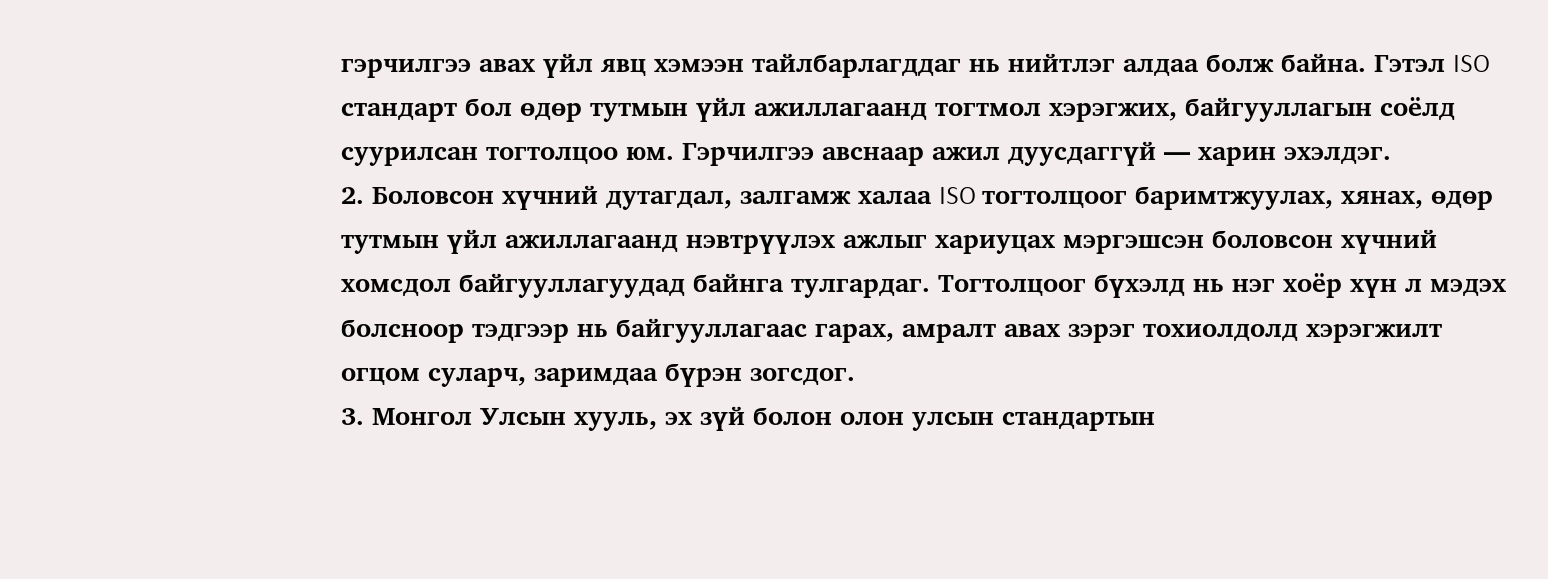гэрчилгээ авах үйл явц хэмээн тайлбарлагддаг нь нийтлэг алдаа болж байна. Гэтэл ISO стандарт бол өдөр тутмын үйл ажиллагаанд тогтмол хэрэгжих, байгууллагын соёлд суурилсан тогтолцоо юм. Гэрчилгээ авснаар ажил дуусдаггүй — харин эхэлдэг.
2. Боловсон хүчний дутагдал, залгамж халаа ISO тогтолцоог баримтжуулах, хянах, өдөр тутмын үйл ажиллагаанд нэвтрүүлэх ажлыг хариуцах мэргэшсэн боловсон хүчний хомсдол байгууллагуудад байнга тулгардаг. Тогтолцоог бүхэлд нь нэг хоёр хүн л мэдэх болсноор тэдгээр нь байгууллагаас гарах, амралт авах зэрэг тохиолдолд хэрэгжилт огцом суларч, заримдаа бүрэн зогсдог.
3. Монгол Улсын хууль, эх зүй болон олон улсын стандартын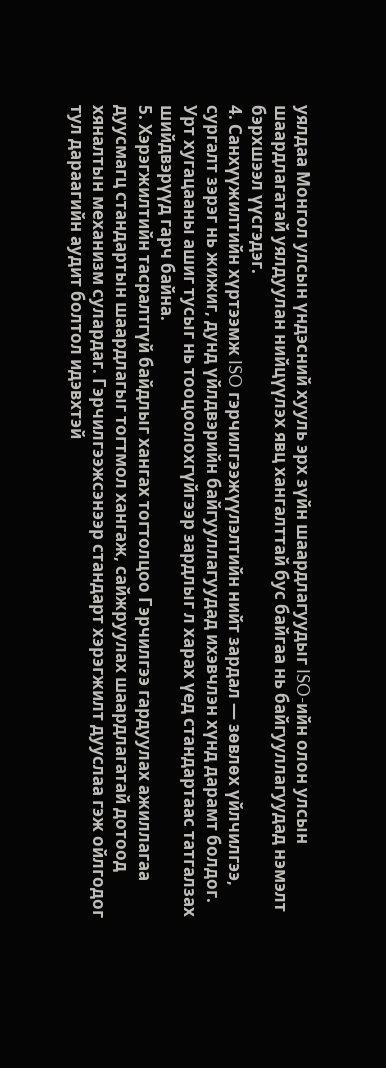уялдаа Монгол улсын үндэсний хууль эрх зүйн шаардлагуудыг ISO-ийн олон улсын шаардлагатай уялдуулан нийцүүлэх явц хангалттай бус байгаа нь байгууллагуудад нэмэлт бэрхшээл үүсгэдэг.
4. Санхүүжилтийн хүртээмж ISO гэрчилгээжүүлэлтийн нийт зардал — зөвлөх үйлчилгээ, сургалт зэрэг нь жижиг, дунд үйлдвэрийн байгууллагуудад ихэвчлэн хүнд дарамт болдог. Урт хугацааны ашиг тусыг нь тооцоолохгүйгээр зардлыг л харах үед стандартаас татгалзах шийдвэрүүд гарч байна.
5. Хэрэгжилтийн тасралтгүй байдлыг хангах тогтолцоо Гэрчилгээ гардуулах ажиллагаа дуусмагц стандартын шаардлагыг тогтмол хангаж, сайжруулах шаардлагатай дотоод хяналтын механизм сулардаг. Гэрчилгээжсэнээр стандарт хэрэгжилт дууслаа гэж ойлгодог тул дараагийн аудит болтол идэвхтэй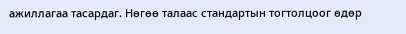ажиллагаа тасардаг. Нөгөө талаас стандартын тогтолцоог өдөр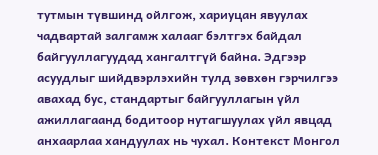тутмын түвшинд ойлгож, хариуцан явуулах чадвартай залгамж халааг бэлтгэх байдал байгууллагуудад хангалтгүй байна. Эдгээр асуудлыг шийдвэрлэхийн тулд зөвхөн гэрчилгээ авахад бус, стандартыг байгууллагын үйл ажиллагаанд бодитоор нутагшуулах үйл явцад анхаарлаа хандуулах нь чухал. Контекст Монгол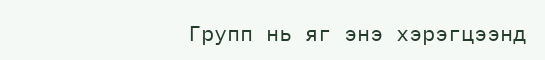Групп нь яг энэ хэрэгцээнд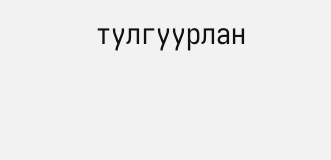тулгуурлан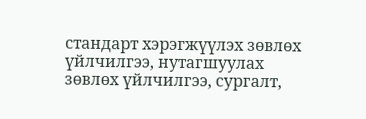стандарт хэрэгжүүлэх зөвлөх үйлчилгээ, нутагшуулах зөвлөх үйлчилгээ, сургалт,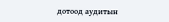дотоод аудитын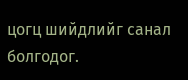цогц шийдлийг санал болгодог.